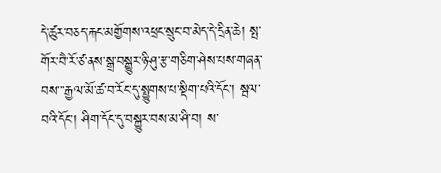དེ་ཚུར་བཅད་རྐང་མགྱོགས་འཕྲང་སྲུང་བ་མེད་དེ་དྲིན་ཆེ། སྤ་གོར་བཻ་རོ་ཙ་ནས་སྒྲ་བསྒྱུར་ཉི་ཤུ་རྩ་གཅིག་ཤེས་པས་གཞན་བས་་་རྒྱལ་མོ་ཚ་བ་རོང་དུ་སྤྱུགས་པ་སྡིག་པའི་དོང་། སྦལ་བའི་དོང་། ཤིག་དོང་དུ་བསྐྱུར་བས་མ་ཤི་བ། ས་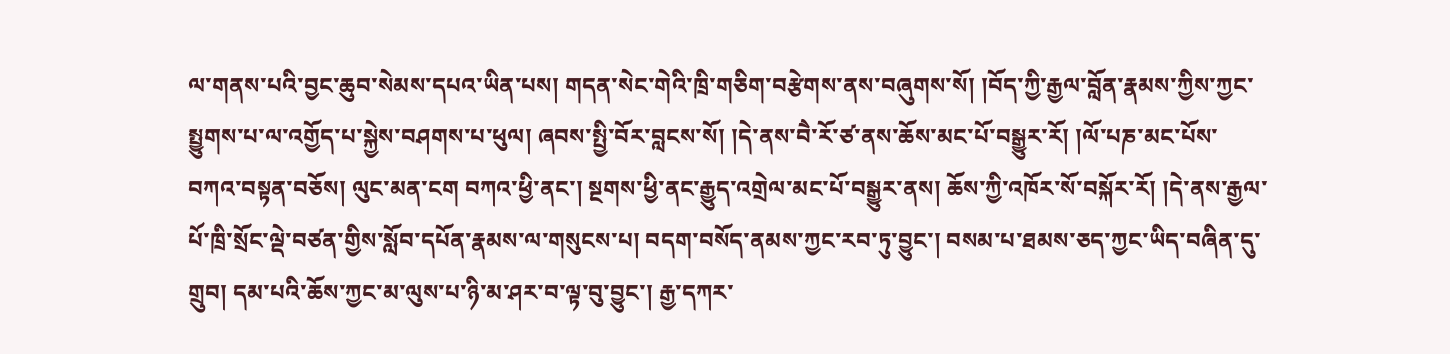ལ་གནས་པའི་བྱང་ཆུབ་སེམས་དཔའ་ཡིན་པས། གདན་སེང་གེའི་ཁྲི་གཅིག་བརྩེགས་ནས་བཞུགས་སོ། །བོད་ཀྱི་རྒྱལ་བློན་རྣམས་ཀྱིས་ཀྱང་སྤྱུགས་པ་ལ་འགྱོད་པ་སྐྱེས་བཤགས་པ་ཕུལ། ཞབས་སྤྱི་བོར་བླངས་སོ། །དེ་ནས་བཻ་རོ་ཙ་ནས་ཆོས་མང་པོ་བསྒྱུར་རོ། །ལོ་པཎ་མང་པོས་བཀའ་བསྟན་བཅོས། ལུང་མན་ངག བཀའ་ཕྱི་ནང་། སྔགས་ཕྱི་ནང་རྒྱུད་འགྲེལ་མང་པོ་བསྒྱུར་ནས། ཆོས་ཀྱི་འཁོར་སོ་བསྐོར་རོ། །དེ་ནས་རྒྱལ་པོ་ཁྲི་སྲོང་ལྡེ་བཙན་གྱིས་སློབ་དཔོན་རྣམས་ལ་གསུངས་པ། བདག་བསོད་ནམས་ཀྱང་རབ་ཏུ་བྱུང་། བསམ་པ་ཐམས་ཅད་ཀྱང་ཡིད་བཞིན་དུ་གྲུབ། དམ་པའི་ཆོས་ཀྱང་མ་ལུས་པ་ཉི་མ་ཤར་བ་ལྟ་བུ་བྱུང་། རྒྱ་དཀར་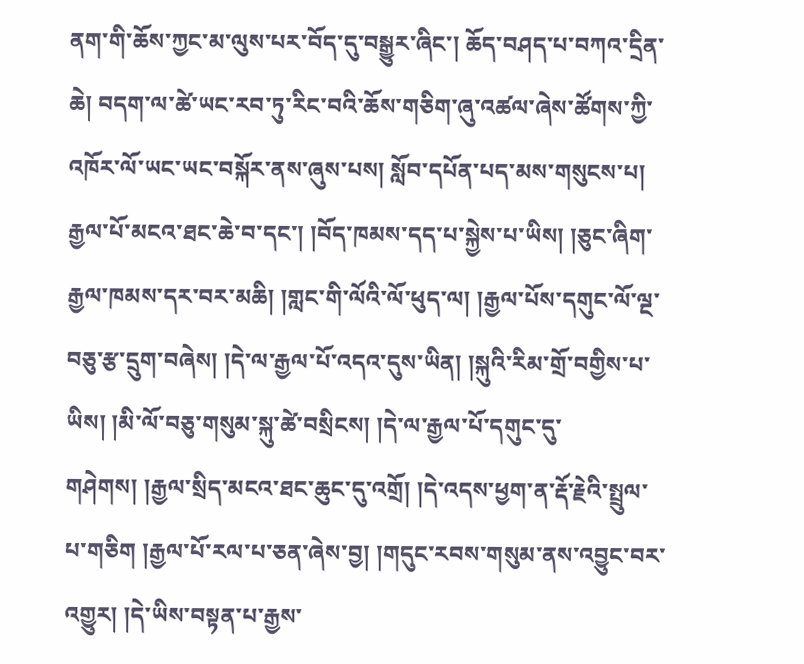ནག་གི་ཆོས་ཀྱང་མ་ལུས་པར་བོད་དུ་བསྒྱུར་ཞིང་། ཆོད་བཤད་པ་བཀའ་དྲིན་ཆེ། བདག་ལ་ཚེ་ཡང་རབ་ཏུ་རིང་བའི་ཆོས་གཅིག་ཞུ་འཚལ་ཞེས་ཚོགས་ཀྱི་འཁོར་ལོ་ཡང་ཡང་བསྐོར་ནས་ཞུས་པས། སློབ་དཔོན་པད་མས་གསུངས་པ། རྒྱལ་པོ་མངའ་ཐང་ཆེ་བ་དང་། །བོད་ཁམས་དད་པ་སྐྱེས་པ་ཡིས། །ཅུང་ཞིག་རྒྱལ་ཁམས་དར་བར་མཆི། །གླང་གི་ལོའི་ལོ་ཕུད་ལ། །རྒྱལ་པོས་དགུང་ལོ་ལྔ་བཅུ་རྩ་དྲུག་བཞེས། །དེ་ལ་རྒྱལ་པོ་འདའ་དུས་ཡིན། །སྐུའི་རིམ་གྲོ་བགྱིས་པ་ཡིས། །མི་ལོ་བཅུ་གསུམ་སྐུ་ཚེ་བསྲིངས། །དེ་ལ་རྒྱལ་པོ་དགུང་དུ་གཤེགས། །རྒྱལ་སྲིད་མངའ་ཐང་ཆུང་དུ་འགྲོ། །དེ་འདས་ཕྱག་ན་རྡོ་རྗེའི་སྤྲུལ་པ་གཅིག །རྒྱལ་པོ་རལ་པ་ཅན་ཞེས་བྱ། །གདུང་རབས་གསུམ་ནས་འབྱུང་བར་འགྱུར། །དེ་ཡིས་བསྟན་པ་རྒྱས་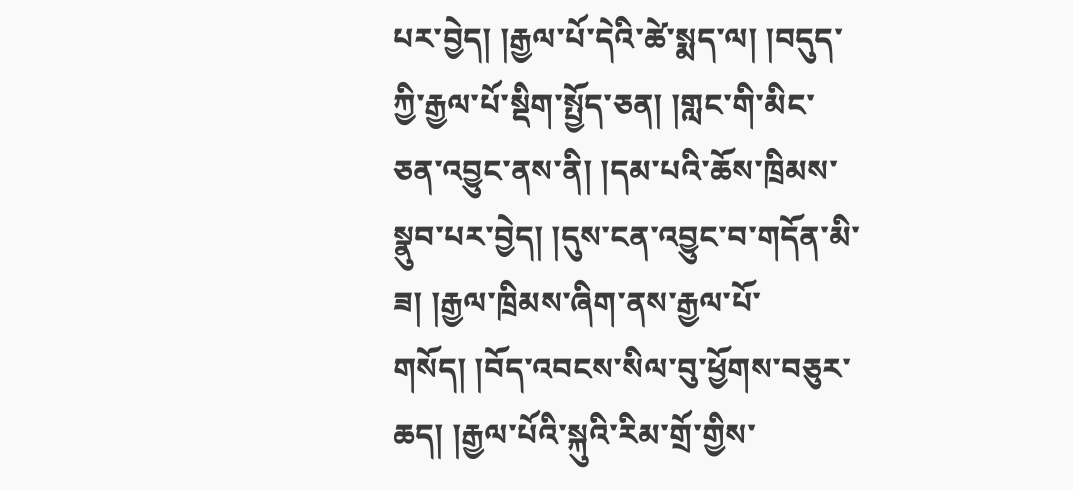པར་བྱེད། །རྒྱལ་པོ་དེའི་ཚེ་སྨད་ལ། །བདུད་ཀྱི་རྒྱལ་པོ་སྡིག་སྤྱོད་ཅན། །གླང་གི་མིང་ཅན་འབྱུང་ནས་ནི། །དམ་པའི་ཆོས་ཁྲིམས་སྣུབ་པར་བྱེད། །དུས་ངན་འབྱུང་བ་གདོན་མི་ཟ། །རྒྱལ་ཁྲིམས་ཞིག་ནས་རྒྱལ་པོ་གསོད། །བོད་འབངས་སིལ་བུ་ཕྱོགས་བཅུར་ཆད། །རྒྱལ་པོའི་སྐུའི་རིམ་གྲོ་གྱིས་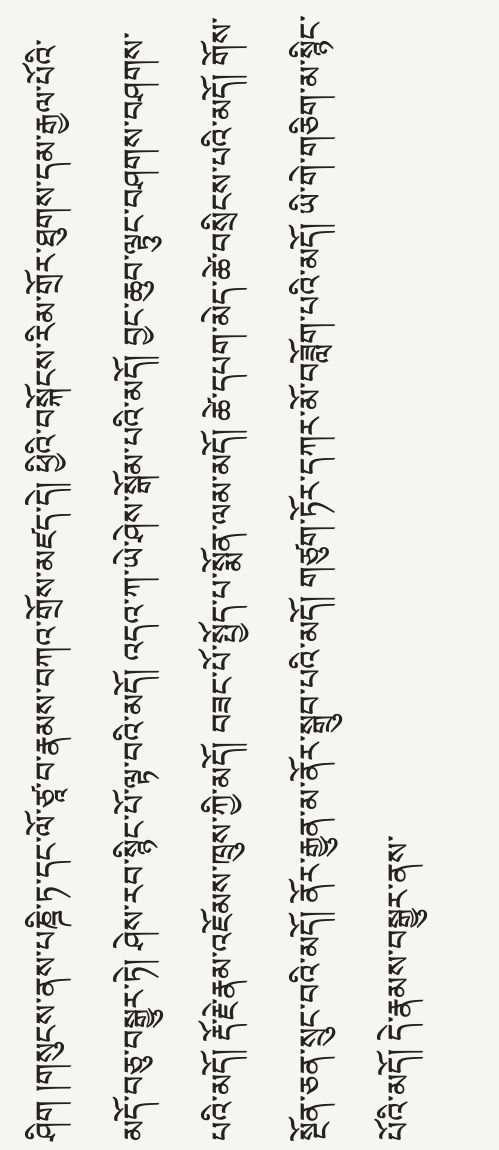ཤིག །གསུངས་ནས་པཎྜི་ཏ་དང་ལོ་ཙཱ་བ་རྣམས་བཀའ་གྲོས་མཛད་དེ། ཕྱིའི་བསྐོངས་རིམ་གྲོར་ཐུགས་དམ་རྒྱལ་པོའི་མདོ་བཅུ་བསྒྱུར་ཏེ། ཤེས་རབ་སྙིང་པོ་ལྟ་བའི་མདོ། འདའ་ཀ་ཡེ་ཤེས་སྒོམ་པའི་མདོ། བྱང་ཆུབ་ལྟུང་བཤགས་བཤགས་པའི་མདོ། རྡོ་རྗེ་རྣམ་འཇོམས་ཁྲུས་ཀྱི་མདོ། བཟང་པོ་སྤྱོད་པ་སྨོན་ལམ་མདོ། ཚེ་དཔག་མེད་ཚེ་བསྲིངས་པའི་མདོ། གོས་སྔོན་ཅན་སྲུང་བའི་མདོ། ནོར་རྒྱུན་མ་ནོར་སྒྲུབ་པའི་མདོ། གཙུག་ཏོར་དཀར་མོ་བཟློག་པའི་མདོ། ཡི་གེ་གཅིག་མ་སྙིང་པོའི་མདོ། དེ་རྣམས་བསྒྱུར་ནས་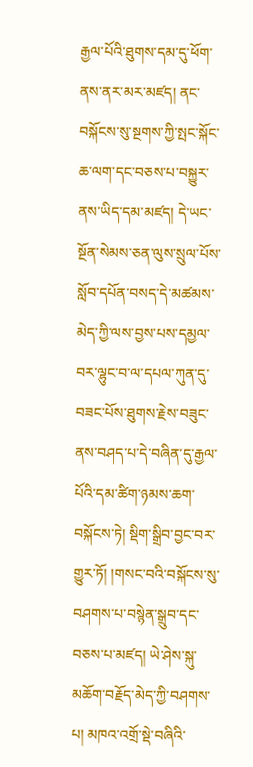རྒྱལ་པོའི་ཐུགས་དམ་དུ་ཕོག་ནས་ནར་མར་མཛད། ནང་བསྐོངས་སུ་སྔགས་ཀྱི་སྤང་སྐོང་ཆ་ལག་དང་བཅས་པ་བསྐྱུར་ནས་ཡིད་དམ་མཛད། དེ་ཡང་སྔོན་སེམས་ཅན་ལུས་སྲུལ་པོས་སློབ་དཔོན་བསད་དེ་མཚམས་མེད་ཀྱི་ལས་བྱས་པས་དམྱལ་བར་ལྷུང་བ་ལ་དཔལ་ཀུན་དུ་བཟང་པོས་ཐུགས་རྗེས་བཟུང་ནས་བཤད་པ་དེ་བཞིན་དུ་རྒྱལ་པོའི་དམ་ཚིག་ཉམས་ཆག་བསྐོངས་ཏེ། སྡིག་སྒྲིབ་བྱང་བར་གྱུར་ཏོ། །གསང་བའི་བསྐོངས་སུ་བཤགས་པ་བསྙེན་སྒྲུབ་དང་བཅས་པ་མཛད། ཡེ་ཤེས་སྐུ་མཆོག་བརྗོད་མེད་ཀྱི་བཤགས་པ། མཁའ་འགྲོ་སྡེ་བཞིའི་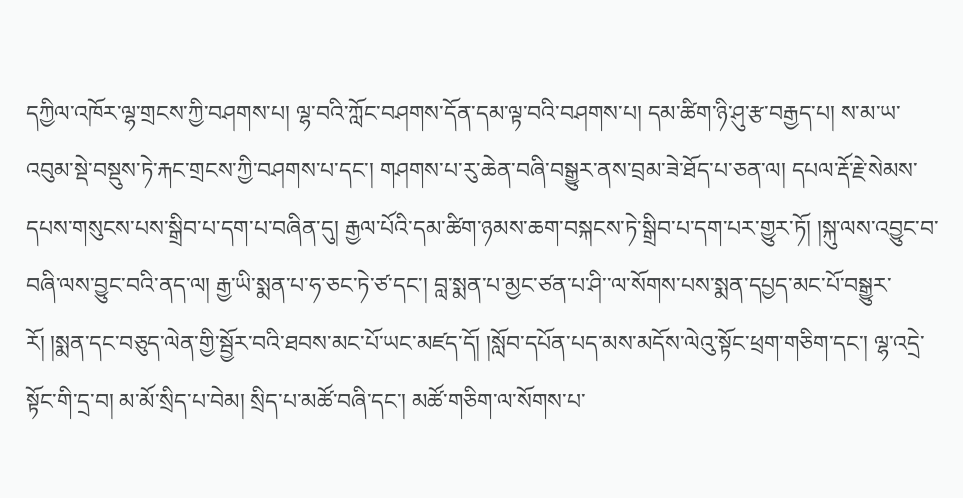དཀྱིལ་འཁོར་ལྷ་གྲངས་ཀྱི་བཤགས་པ། ལྷ་བའི་ཀློང་བཤགས་དོན་དམ་ལྟ་བའི་བཤགས་པ། དམ་ཚིག་ཉི་ཤུ་རྩ་བརྒྱད་པ། ས་མ་ཡ་འབུམ་སྡེ་བསྡུས་ཏེ་རྐང་གྲངས་ཀྱི་བཤགས་པ་དང་། གཤགས་པ་རུ་ཆེན་བཞི་བསྒྱུར་ནས་བྲམ་ཟེ་ཐོད་པ་ཅན་ལ། དཔལ་རྡོ་རྗེ་སེམས་དཔས་གསུངས་པས་སྒྲིབ་པ་དག་པ་བཞིན་དུ། རྒྱལ་པོའི་དམ་ཚིག་ཉམས་ཆག་བསྐངས་ཏེ་སྒྲིབ་པ་དག་པར་གྱུར་ཏོ། །སྐུ་ལས་འབྱུང་བ་བཞི་ལས་བྱུང་བའི་ནད་ལ། རྒྱ་ཡི་སྨན་པ་ཧ་ཅང་ཏེ་ཙ་དང་། བླ་སྨན་པ་མྱང་ཙན་པ་ཤི་་ལ་སོགས་པས་སྨན་དཔྱད་མང་པོ་བསྒྱུར་རོ། །སྨན་དང་བཅུད་ལེན་གྱི་སྦྱོར་བའི་ཐབས་མང་པོ་ཡང་མཛད་དོ། །སློབ་དཔོན་པད་མས་མདོས་ལེའུ་སྟོང་ཕྲག་གཅིག་དང་། ལྷ་འདྲེ་སྟོང་གི་དྲ་བ། མ་མོ་སྲིད་པ་བེམ། སྲིད་པ་མཚོ་བཞི་དང་། མཚོ་གཅིག་ལ་སོགས་པ་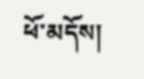ཕོ་མདོས།